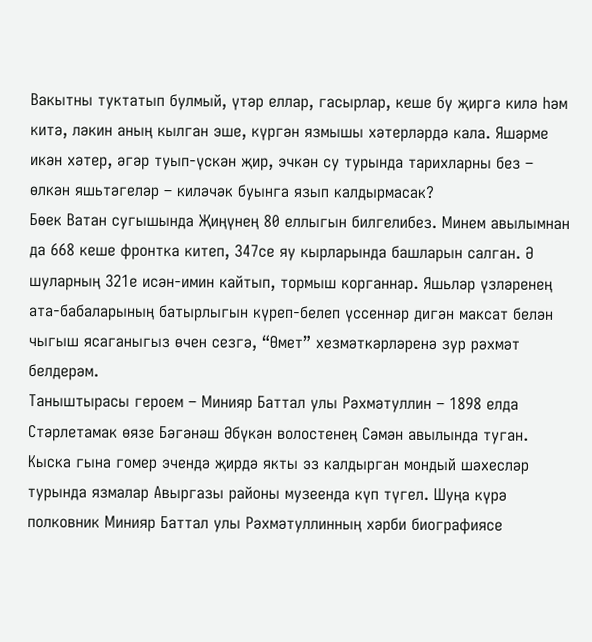Вакытны туктатып булмый, үтәр еллар, гасырлар, кеше бу җиргә килә һәм китә, ләкин аның кылган эше, күргән язмышы хәтерләрдә кала. Яшәрме икән хәтер, әгәр туып-үскән җир, эчкән су турында тарихларны без – өлкән яшьтәгеләр – киләчәк буынга язып калдырмасак?
Бөек Ватан сугышында Җиңүнең 80 еллыгын билгелибез. Минем авылымнан да 668 кеше фронтка китеп, 347се яу кырларында башларын салган. Ә шуларның 321е исән-имин кайтып, тормыш корганнар. Яшьләр үзләренең ата-бабаларының батырлыгын күреп-белеп үссеннәр дигән максат белән чыгыш ясаганыгыз өчен сезгә, “Өмет” хезмәткәрләренә зур рәхмәт белдерәм.
Таныштырасы героем – Минияр Баттал улы Рәхмәтуллин – 1898 елда Стәрлетамак өязе Бәгәнәш Әбүкән волостенең Сәмән авылында туган. Кыска гына гомер эчендә җирдә якты эз калдырган мондый шәхесләр турында язмалар Авыргазы районы музеенда күп түгел. Шуңа күрә полковник Минияр Баттал улы Рәхмәтуллинның хәрби биографиясе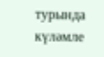турында күләмле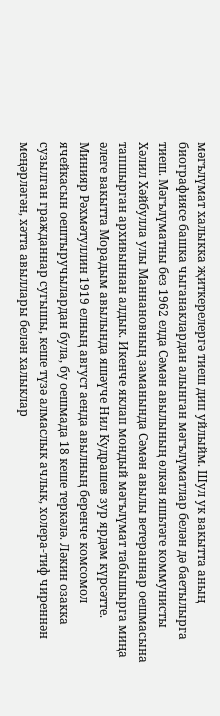мәгълүмат халыкка җиткерелергә тиеш дип уйлыйм. Шул ук вакытта аның биографиясе башка чыганаклардан алынган мәгълүматлар белән дә баетылырга тиеш. Мәгълүматны без 1962 елда Сәмән авылының өлкән яшьтәге коммунисты Хәлил Хәйбулла улы Маннановның заманында Сәмән авылы ветераннар оешмасына тапшырган архивыннан алдык. Икенче яклап мондый мәгълүмат табышырга миңа әлеге вакытта Морадым авылында яшәүче Нил Кудрашев зур ярдәм күрсәтте.
Минияр Рәхмәтуллин 1919 елның август аенда авылның беренче комсомол ячейкасын оештыручылардан була, бу оешмада 18 кеше теркәлә. Ләкин озакка сузылган гражданнар сугышы, кеше түзә алмаслык ачлык, холера-тиф чиреннән меңәрләгән, хәтта авыллары белән халыклар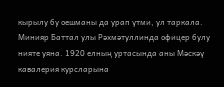кырылу бу оешманы да урап үтми, ул таркала. Минияр Баттал улы Рәхмәтуллинда офицер булу нияте уяна. 1920 елның уртасында аны Мәскәү кавалерия курсларына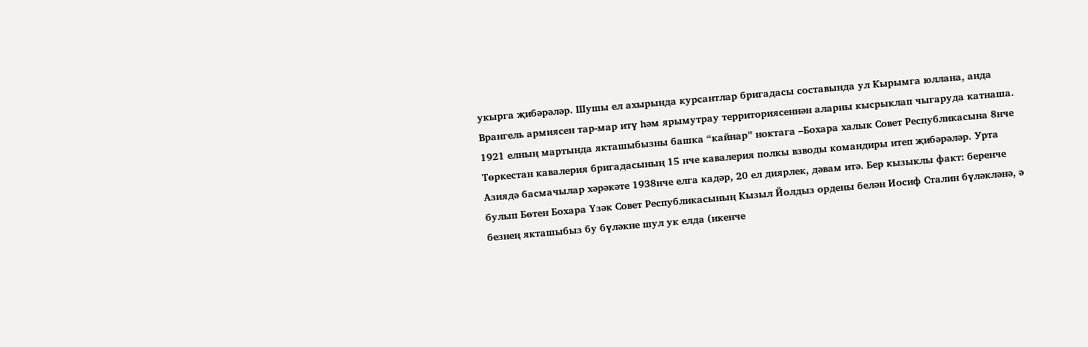укырга җибәрәләр. Шушы ел ахырында курсантлар бригадасы составында ул Кырымга юллана, анда Врангель армиясен тар-мар итү һәм ярымутрау территориясеннән аларны кысрыклап чыгаруда катнаша.
1921 елның мартында якташыбызны башка “кайнар” ноктага –Бохара халык Совет Республикасына 8нче Төркестан кавалерия бригадасының 15 нче кавалерия полкы взводы командиры итеп җибәрәләр. Урта Азиядә басмачылар хәрәкәте 1938нче елга кадәр, 20 ел диярлек, дәвам итә. Бер кызыклы факт: беренче булып Бөтен Бохара Үзәк Совет Республикасының Кызыл Йолдыз ордены белән Иосиф Сталин бүләкләнә, ә безнең якташыбыз бу бүләкне шул ук елда (икенче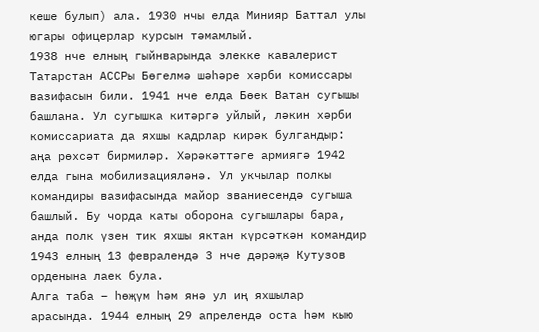кеше булып) ала. 1930 нчы елда Минияр Баттал улы югары офицерлар курсын тәмамлый.
1938 нче елның гыйнварында элекке кавалерист Татарстан АССРы Бөгелмә шәһәре хәрби комиссары вазифасын били. 1941 нче елда Бөек Ватан сугышы башлана. Ул сугышка китәргә уйлый, ләкин хәрби комиссариата да яхшы кадрлар кирәк булгандыр: аңа рөхсәт бирмиләр. Хәрәкәттәге армиягә 1942 елда гына мобилизацияләнә. Ул укчылар полкы командиры вазифасында майор званиесендә сугыша башлый. Бу чорда каты оборона сугышлары бара, анда полк үзен тик яхшы яктан күрсәткән командир 1943 елның 13 февралендә 3 нче дәрәҗә Кутузов орденына лаек була.
Алга таба – һөҗүм һәм янә ул иң яхшылар арасында. 1944 елның 29 апрелендә оста һәм кыю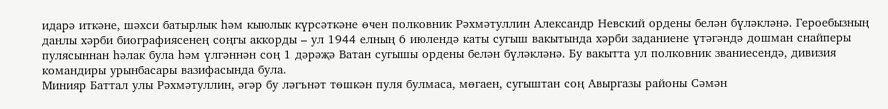идарә иткәне, шәхси батырлык һәм кыюлык күрсәткәне өчен полковник Рәхмәтуллин Александр Невский ордены белән бүләкләнә. Героебызның данлы хәрби биографиясенең соңгы аккорды – ул 1944 елның 6 июлендә каты сугыш вакытында хәрби заданиене үтәгәндә дошман снайперы пулясыннан һәлак була һәм үлгәннән соң 1 дәрәҗә Ватан сугышы ордены белән бүләкләнә. Бу вакытта ул полковник званиесендә, дивизия командиры урынбасары вазифасында була.
Минияр Баттал улы Рәхмәтуллин, әгәр бу ләгънәт төшкән пуля булмаса, мөгаен, сугыштан соң Авыргазы районы Сәмән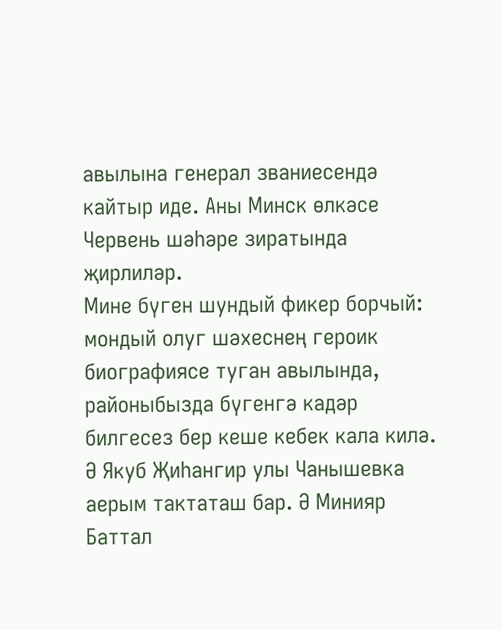авылына генерал званиесендә кайтыр иде. Аны Минск өлкәсе Червень шәһәре зиратында җирлиләр.
Мине бүген шундый фикер борчый: мондый олуг шәхеснең героик биографиясе туган авылында, районыбызда бүгенгә кадәр билгесез бер кеше кебек кала килә. Ә Якуб Җиһангир улы Чанышевка аерым тактаташ бар. Ә Минияр Баттал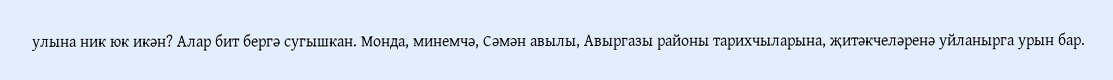улына ник юк икән? Алар бит бергә сугышкан. Монда, минемчә, Сәмән авылы, Авыргазы районы тарихчыларына, җитәкчеләренә уйланырга урын бар.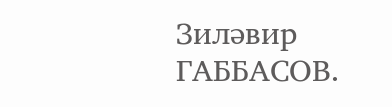Зиләвир ГАББАСОВ.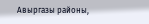Авыргазы районы,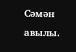Сәмән авылы.